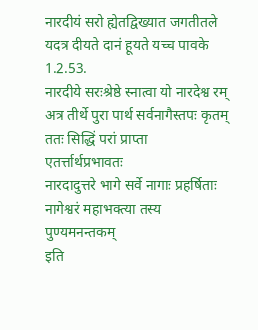नारदीयं सरो ह्येतद्विख्यात जगतीतले
यदत्र दीयते दानं हूयते यच्च पावके 1.2.53.
नारदीये सरःश्रेष्ठे स्नात्वा यो नारदेश्व रम्
अत्र तीर्थे पुरा पार्थ सर्वनागैस्तपः कृतम्
ततः सिद्धिं परां प्राप्ता एतर्त्तार्थप्रभावतः
नारदादुत्तरे भागे सर्वे नागाः प्रहर्षिताः
नागेश्वरं महाभक्त्या तस्य पुण्यमनन्तकम्
इति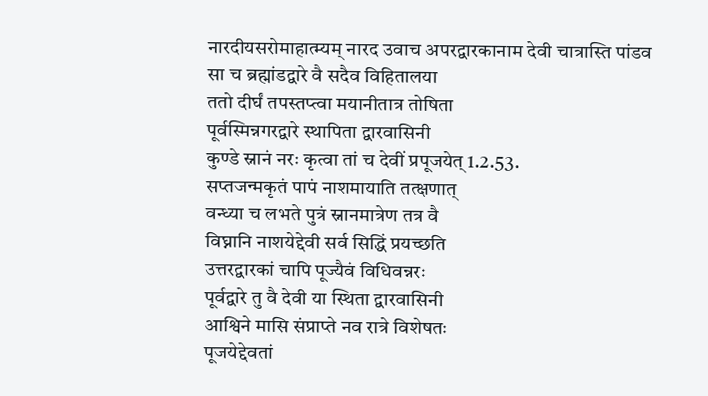नारदीयसरोमाहात्म्यम् नारद उवाच अपरद्वारकानाम देवी चात्रास्ति पांडव
सा च ब्रह्मांडद्वारे वै सदैव विहितालया
ततो दीर्घं तपस्तप्त्वा मयानीतात्र तोषिता
पूर्वस्मिन्नगरद्वारे स्थापिता द्वारवासिनी
कुण्डे स्नानं नरः कृत्वा तां च देवीं प्रपूजयेत् 1.2.53.
सप्तजन्मकृतं पापं नाशमायाति तत्क्षणात्
वन्ध्या च लभते पुत्रं स्नानमात्रेण तत्र वै
विघ्नानि नाशयेद्देवी सर्व सिद्धिं प्रयच्छति
उत्तरद्वारकां चापि पूज्यैवं विधिवन्नरः
पूर्वद्वारे तु वै देवी या स्थिता द्वारवासिनी
आश्विने मासि संप्राप्ते नव रात्रे विशेषतः
पूजयेद्देवतां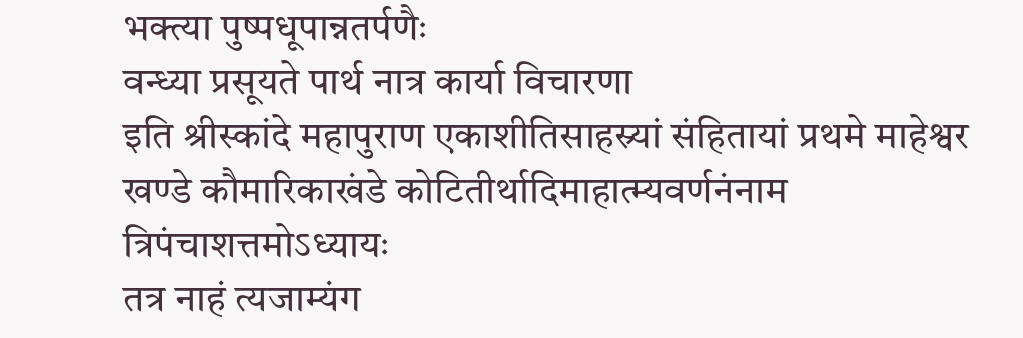भक्त्या पुष्पधूपान्नतर्पणैः
वन्ध्या प्रसूयते पार्थ नात्र कार्या विचारणा
इति श्रीस्कांदे महापुराण एकाशीतिसाहस्र्यां संहितायां प्रथमे माहेश्वर खण्डे कौमारिकाखंडे कोटितीर्थादिमाहात्म्यवर्णनंनाम त्रिपंचाशत्तमोऽध्यायः
तत्र नाहं त्यजाम्यंग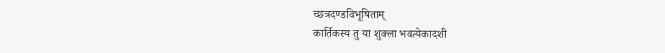च्छत्रदण्डविभूषिताम्
कार्तिकस्य तु या शुक्ला भवत्येकादशी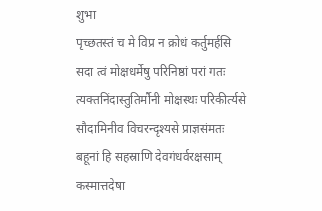शुभा
पृच्छतस्तं च मे विप्र न क्रोधं कर्तुमर्हसि
सदा त्वं मोक्षधर्मेषु परिनिष्ठां परां गतः
त्यक्तनिंदास्तुतिर्मौनी मोक्षस्थः परिकीर्त्यसे
सौदामिनीव विचरन्दृश्यसे प्राज्ञसंमतः
बहूनां हि सहस्राणि देवगंधर्वरक्षसाम्
कस्मात्तदेषा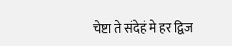चेष्टा ते संदेहं मे हर द्विज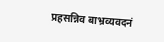प्रहसन्निव बाभ्रव्यवदनं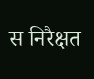स निरैक्षत